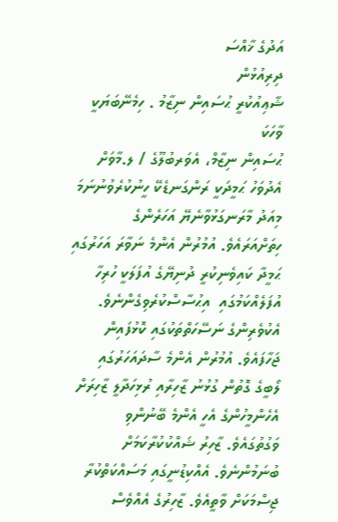އަދުގެ ޚާއްސަ
ދިރިއުޅުން
ޝާޢިއުކުރީ ޙުސައިން ނިޒާމު . ހިމެނޭބަޔަކީ ވާހަކަ
ޙުސައިން ނިޒާމް، އެވަރބުލޫގެ / ލ.މާވަށް
އެދުވަހު ޙަމީދަކީ ރަންގަނޑެކޭ ހީނުކުރެވުނުނަމަ މިއަދު މާރަނގަޅުވާނެޔޭ އަހަރެންގެ ހިތަށްއަރައެވެ. އުމުރުން އެންމެ ނަވާރަ އަހަރުގައި ޙަމީދާ ކައިވެނިކުރީ ދުނިޔޭގެ އުފަލަކީ ހުރިހާ އުފަލެއްކަމުގައި  އިޙުސާސްކުރެވިގެންނެވެ. އެކުވެރިންގެ ނަސޭހަތްތަކުގައި ކޮޅުފައިން ޖަހާފައެވެ. އުމުރުން އެންމެ ސާދައަހަރުގައި ލޯބީގެ ގޮތުން ގުޅުނު ޒާހިރާއި ރުޅިހަދާލީ ޒާހިރަށް އެހެންމީހުންގެ އެހީ އެންމެ ބޭނުންވި ވަގުތުގައެވެ. ޒާހިރު ޝައްކުކުރާކަމަށް ބުނަމުންނެވެ. އެއްކިޑުނީގައި މަސައްކަތްކުރާ ޖިސްމަކަށް ވާތީއެވެ. ޒާހިރުގެ އެއްވެސް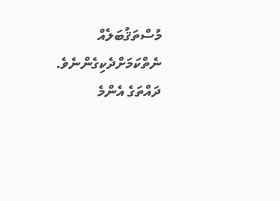މުސްތަޤުބަލެއް ނެތްކަމަށްދެކިގެންނެވެ. ދައްތަގެ އެންމެ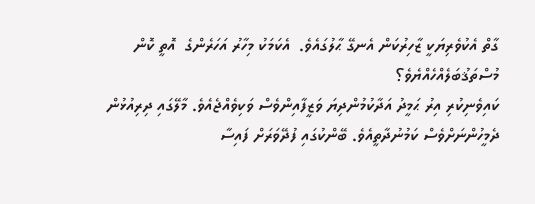ގާތް އެކުވެރިޔަކީ ޒާހިރުކަން އެނގޭ ޙާލުގައެވެ.  އެކަމަކު މިހާރު އަހަރެންގެ  އޮތީ ކޮން މުސްތަޤުބަލެއްހެއްޔެވެ؟
ކައިވެނިކުރި އިރު ޙަމީދު އަދާކުމުންދިޔަ ވަޒީފާއިންވެސް ވަކިވެއްޖެއެވެ. މާލޭގައި ދިރިއުޅުން ދެމީހުންނަށްވެސް ކަމުނުދާތީއެވެ. ބޭންކުގައި ފުދޭވަރަށް ފައިސާ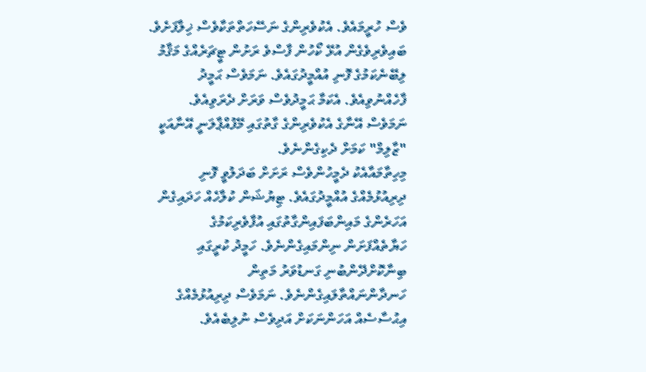ވެސް ހުރީމައެވެ. އެކުވެރިންގެ ނަސޭހަތްތަކާވެސް ޚިލާފަށެވެ. ބައިވެރިވެގެން އުޅޭ ކޯހުން ފާސްވެ ރަށުން ޓީޗަރެއްގެ މަޤާމު ލިބޭނެކަމުގެ ފޮނި އުއްމީދުގައެވެ. ނަމަވެސް ޙަމީދު ފާހެއްނުވިއެވެ. އެކަމާ ޙަމީދުވެސް ވަރަށް ދެރަވިއެވެ. ނަމަވެސް އޭނާގެ އެކުވެރިންގެ ގާތުގައި މޭފުއްޕާލަނީ އޭނާއަކީ "ޒާލިމް" ކަމަށް ދެކިގެންނެވެ.
މިހިތާމައާއެކު ދެމީހުންވެސް ރަށަށް ބަދަލުވީ ފޮނި ދިރިއުޅުމެއްގެ އުއްމީދުގައެވެ. ޓިޔުޝަން ކުލާހެއް ހަދައިގެން އަހަރެންގެ މައިންބަފައިންގާތުގައި އުފާވެރިކަމުގެ ހަޔާތެއްފަށަން ނިންމައިގެންނެވެ. ހަމީދު ކުރީގައި ބިނާކޮށްދޭންބުނި ގަނޑުވަރު މަތިން ހަނދާންނައްތާލައިގެންނެވެ. ނަމަވެސް ދިރިއުޅުމެއްގެ އިޙުސާސެއް އަހަންނަކަށް އަދިވެސް ނުލިބެއެވެ.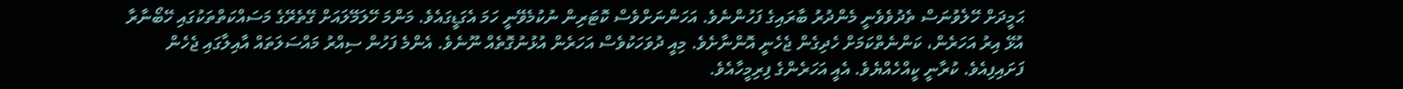ޙަމީދަށް ހޭލެވުނަސް ތެދުވެވެނީ މެންދުރު ބާރައިގެ ފަހުންނެވެ. އަހަންނަށްވެސް ކޮޓަރިން ނުކުމެވޭނީ ހަމަ އެގަޑީގައެވެ. މަންމަ ހޭލަމޭލައަށް ގޭތެރޭގެ މަސައްކަތްތަކުގައި ހޭބޯނާރާ އުޅޭ އިރު އަހަރެން، ކަންނެތްކަމަށް ހެދިގެން ޖެހެނީ އޮންނާށެވެ. މިއީ ދުވަހަކުވެސް އަހަރެން އުޅުނުގޮތެއް ނޫނެވެ. އެންމެ ފަހުން ސިއްރު މައްސަލަތައް އާއިލާގައި ޖެހެން ފަށައިފިއެވެ. ކުރާނީ ކީއްހެއްޔެވެ. އެއީ އަހަރެންގެ ފިރިމީހާއެވެ.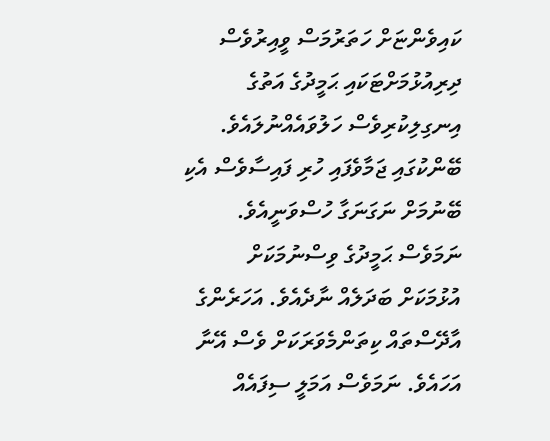ކައިވެންޏަށް ހަތަރުމަސް ވީއިރުވެސް ދިރިއުޅުމަށްޓަކައި ޙަމީދުގެ އަތުގެ އިނގިލިކުރިވެސް ހަލުވައެއްނުލައެވެ. ބޭންކުގައި ޖަމާވެފައި ހުރި ފައިސާވެސް އެކި ބޭނުމަށް ނަގަނަގާ ހުސްވަނީއެވެ. ނަމަވެސް ޙަމީދުގެ ވިސްނުމަކަށް އުޅުމަކަށް ބަދަލެއް ނާދެއެވެ. އަހަރެންގެ އާދޭސްތައް ކިތަންމެވަރަކަށް ވެސް އޭނާ އަހައެވެ. ނަމަވެސް އަމަލީ ސިފައެއް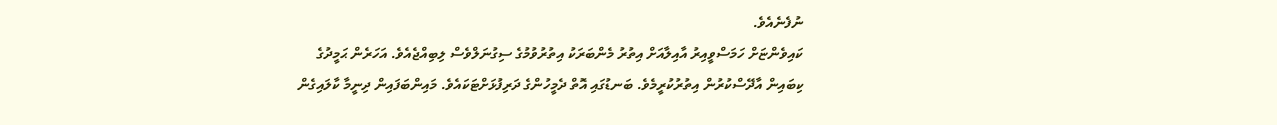ނުފެނެއެވެ.
ކައިވެންޏަށް ހަމަސްވީއިރު އާއިލާއަށް އިތުރު މެންބަރަކު އިތުރުވުމުގެ ސިގުނަލްވެސް ލިބިއްޖެއެވެ. އަހަރެން ޙަމީދުގެ ކިބައިން އާދޭސްކުރުން އިތުރުކުރީމެވެ. ބަނޑުގައި އޮތް ދެމީހުންގެ ދަރިފުޅަށްޓަކައެވެ. މައިންބަފައިން ދިނީމާ ކާލައިގެން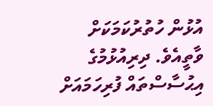އުޅުން ހުތުރުކަމަކަށް ވާތީއެވެ. ދިރިއުޅުމުގެ އިޙުސާސްތައް ފުރިހަމައަށް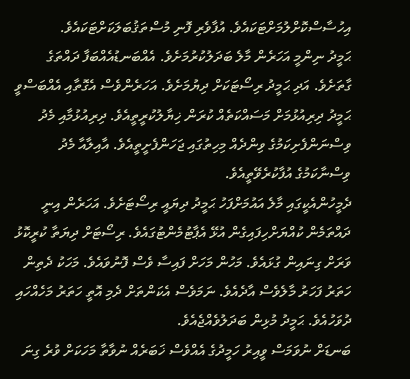އިހުސާސްކޮށްލުމަށްޓަކައެވެ. އުފާވެރި ފޮނި މުސްތަޤުބަލަކަށްޓަކައެވެ.
ޙަމީދު ނިންމީ އަހަރެން މާލެ ބަދަލުކުރުމަށެވެ. އެއްބަނޑުއެއްބަފާ ދައްތަގެ ގާތަށެވެ. އަދި ޙަމީދު ރިސޯޓަކަށް ދިޔުމަށެވެ. އަހަރެންވެސް އެގޮތާއި އެއްބަސްވީ ޙަމީދު ދިރިއުޅުމަށް މަސައްކަތެއް ކުރަން ޚިޔާލުކުރީތީއެވެ. ދިރިއުޅުމާއި މެދު ވިސްނަންފެށިކަމުގެ ވިންދެއް މިހިތުގައި ޖަހަންފެށީތީއެވެ. އާއިލާއާ މެދު ވިސްނާކަމުގެ އުފާކުރެވޭތީއެވެ.
ދެމީހުންއެކީގައި މާލެ އައުމަށްފަހު ޙަމީދު ދިޔައީ ރިސޯޓަށެވެ. އަހަރެން އިނީ ދައްތަމެން ކުއްޔަށްހިފައިގެން އުޅޭ އެޕާޓުމެންޓުގައެވެ. ރިސޯޓަށް ދިޔަތާ ކުރީކޮޅު ވަރަށް ގިނައިން ގުޅައެވެ. މަހުން މަހަށް ފައިސާ ވެސް ފޮނުވައެވެ. މަހަކު ދެތިން ހަތަރު ފަހަރު މާލެވެސް އާދެއެވެ. ނަމަވެސް އެކަންތަށް ދެމި އޮތީ ހަތަރު މަހެއްހައި ދުވަހުއެވެ. ޙަމީދު މުޅިން ބަދަލުވެއްޖެއެވެ.
ބަނޑަށް ނުވަމަސް ވީއިރު ހަމީދުގެ އެއްވެސް ޚަބަރެއް ނުވާތާ މަހަކަށް ވުރެ ގިނަ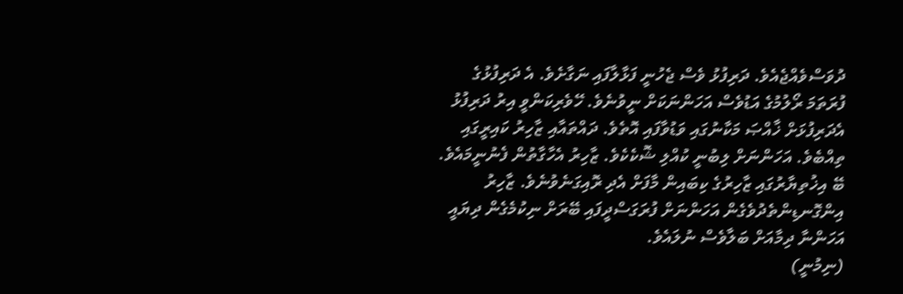ދުވަސްވެއްޖެއެވެ. ދަރިފުޅު ވެސް ޖެހުނީ ފަޅާލާފައި ނަގާށެވެ. އެ ދަރިފުޅުގެ ފުރަތަމަ ރޯލުމުގެ އަޑުވެސް އަހަންނަކަށް ނީވުނެވެ. ހޭވެރިކަންވީ އިރު ދަރިފުޅު އެދަރިފުޅަށް ޚާއްޞަ މަކާނުގައި ވަޑުވާފައި އޮތެވެ. ދައްތައާއި ޒާހިރު ކައިރީގައި ތިއްބެވެ. އަހަންނަށް ލިބުނީ ކުއްލި ޝޮކެކެވެ. ޒާހިރު އެހާގާތުން ފެނުނީމައެވެ. ބޭ އިޚުތިޔާރުގައި ޒާހިރުގެ ކިބައިން މާފަށް އެދި ރޮއިގަނެވުނެވެ. ޒާހިރު އިންގޮނޑިންތެދުވެގެން އަހަންނަށް ފުރަގަސްދީފައި ބޭރަށް ނިކުމެގެން ދިޔައީ އަހަންނާ ދިމާއަށް ބަލާވެސް ނުލައެވެ.
(ނިމުނީ)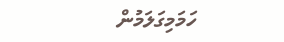ހަމަމިގަލަމުން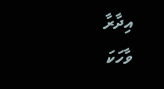އިދާރާ
ވާހަކަ